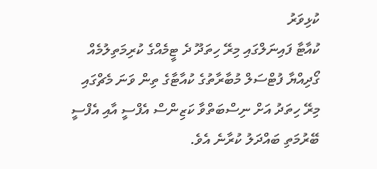ކުޅިވަރު
ކުއާޓާ ފައިނަލްގައި މިރޭ ހިތަދޫ ދެ ޓީމެއްގެ ކުރިމަތިލުމެއް
ގޯދިއްޔާ ފުޓްސަލް މުބާރާތުގެ ކުއާޓާގެ ތިން ވަނަ މެޗްގައި މިރޭ ހިތަދު އަށް ނިސްބަތްވާ ކަޒިންސް އެފްސީ އާއި އެފްސީ ބޭރުމަތި ބައްދަލު ކުރާނެ އެވެ.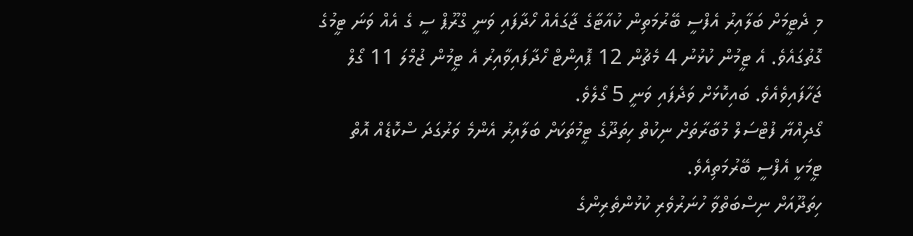މި ދެޓީމަށް ބަލާއިރު އެފްސީ ބޭރުމަތިން ކުއާޓާގެ ޖާގައެއް ހޯދާފައި ވަނީ ގްރޫޕް ސީ ގެ އެއް ވަނަ ޓީމުގެ ގޮތުގައެވެ. އެ ޓީމުން ކުޅުނު 4 މެޗުން 12 ޕޮއިންޓް ހޯދާފައިވާއިރު އެ ޓީމުން ޖުމްލަ 11 ގޯލް ޖަހާފައިވެއެވެ. ބައިކޮޅަށް ވަދެފައި ވަނީ 5 ގޯލެވެ.
ގޯދިއްޔާ ފުޓްސަލް މުބާރާތަށް ނިކުތް ހިތަދޫގެ ޓީމުތަކަށް ބަލާއިރު އެންމެ ވަރުގަދަ ސްކޮޑެއް އޮތް ޓީމަކީ އެފްސީ ބޭރުމަތިއެވެ.
ހިތަދޫއަށް ނިސްބަތްވާ ހުނަރުވެރި ކުޅުންތެރިންގެ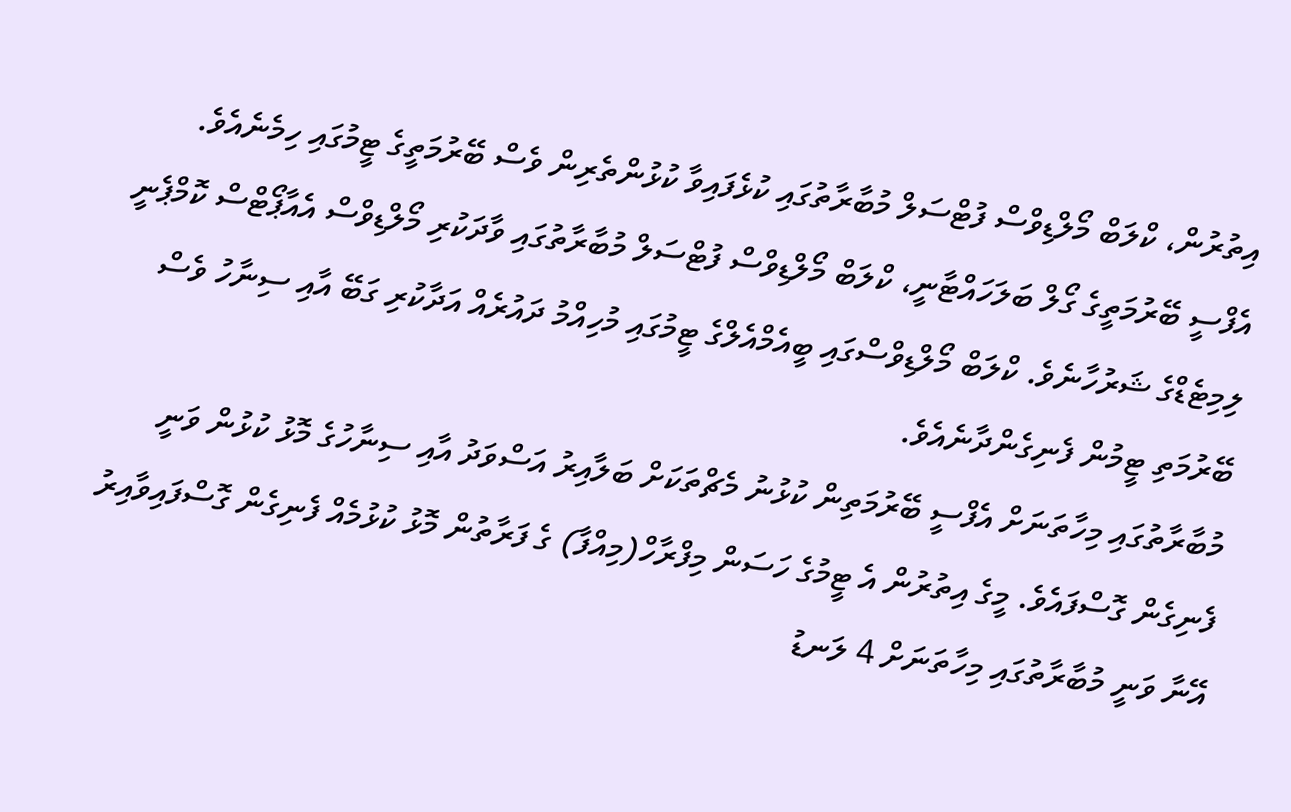އިތުރުން، ކްލަބް މޯލްޑިވްސް ފުޓްސަލް މުބާރާތުގައި ކުޅެފައިވާ ކުޅުންތެރިން ވެސް ބޭރުމަތީގެ ޓީމުގައި ހިމެނެއެވެ.
އެފްސީ ބޭރުމަތީގެ ގޯލް ބަލަހައްޓާނީ، ކްލަބް މޯލްޑިވްސް ފުޓްސަލް މުބާރާތުގައި ވާދަކުރި މޯލްޑިވްސް އެއާޕޯޓްސް ކޮމްޕެނީ ލިމިޓެޑްގެ ޝަރުހާނެވެ. ކްލަބް މޯލްޑިވްސްގައި ބީއެމްއެލްގެ ޓީމުގައި މުހިއްމު ދައުރެއް އަދާކުރި ގަބޭ އާއި ސިނާހު ވެސް ބޭރުމަތި ޓީމުން ފެނިގެންދާނެއެވެ.
މުބާރާތުގައި މިހާތަނަށް އެފްސީ ބޭރުމަތިން ކުޅުނު މެޗްތަކަށް ބަލާއިރު އަސްވަދު އާއި ސިނާހުގެ މޮޅު ކުޅުން ވަނީ ފެނިގެން ގޮސްފައެވެ. މީގެ އިތުރުން އެ ޓީމުގެ ހަސަން މިފްރާހް(މިއްފާ) ގެ ފަރާތުން މޮޅު ކުޅުމެއް ފެނިގެން ގޮސްފައިވާއިރު އޭނާ ވަނީ މުބާރާތުގައި މިހާތަނަށް 4 ލަނޑު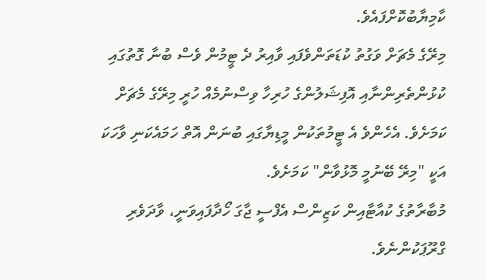ކާމިޔާބުކޮށްފައެވެ.
މިރޭގެ މެޗަށް ވަގުތު ކުޑަތަންވެފައި ވާއިރު ދެ ޓީމުން ވެސް ބުނާ ގޮތުގައި ކުޅުންތެރިންނާއި އޮފިޝަލުންގެ ހުރިހާ ވިސްނުމެއް ހުރީ މިރޭގެ މެޗަށް ކަމަށެވެ. އެހެންވެ އެ ޓީމުތަކުން މީޑިޔާގައި ބުނަން އޮތް ހަމައެކަނި ވާހަކަ އަކީ "މިރޭ ބޭނުމީ މޮޅުވާން" ކަމަށެވެ.
މުބާރާތުގެ ކުއާޓާއިން ކަޒިންސް އެފްސީ ޖާގަ ހޯދާފައިވަނީ، ވާދަވެރި ގްރޫޕަކުންނެވެ.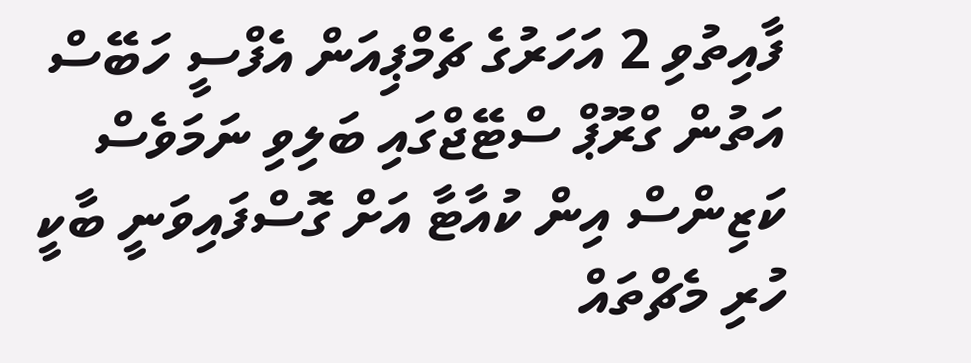ފާއިތުވި 2 އަހަރުގެ ޗެމްޕިއަން އެފްސީ ހަބޭސް އަތުން ގްރޫޕް ސްޓޭޖްގައި ބަލިވި ނަމަވެސް ކަޒިންސް އިން ކުއާޓާ އަށް ގޮސްފައިވަނީ ބާކީ ހުރި މެޗްތައް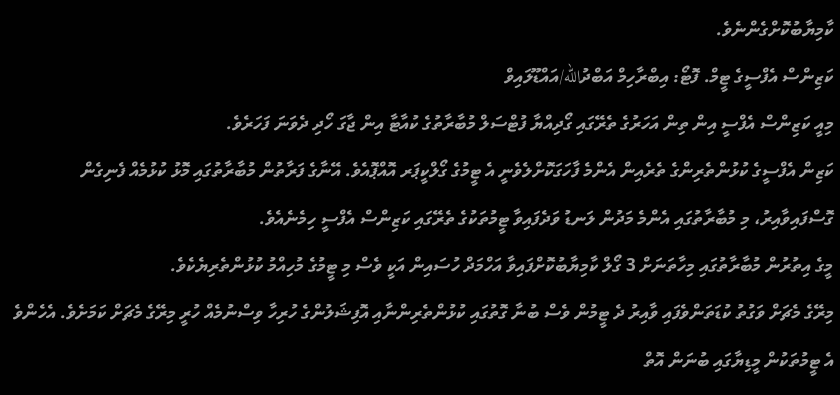ކާމިޔާބުކޮށްގެންނެވެ.
ކަޒިންސް އެފްސީގެ ޓީމް. ފޮޓޯ: އިބްރާހިމް އަބްދުالله/އައްޑޫލައިވް
މިއީ ކަޒިންސް އެފްސީ އިން ތިން އަހަރުގެ ތެރޭގައި ގޯދިއްޔާ ފުޓްސަލް މުބާރާތުގެ ކުއާޓާ އިން ޖާގަ ހޯދި ދެވަނަ ފަހަރެވެ.
ކަޒިން އެފްސީގެ ކުޅުންތެރިންގެ ތެރެއިން އެންމެ ފާހަގަކޮށްލެވެނީ އެ ޓީމުގެ ގޯލްކީޕަރ އޮއްޕޮއެވެ. އޭނާގެ ފަރާތުން މުބާރާތުގައި މޮޅު ކުޅުމެއް ފެނިގެން ގޮސްފައިވާއިރު، މި މުބާރާތުގައި އެންމެ މަދުން ލަނޑު ވަދެފައިވާ ޓީމުތަކުގެ ތެރޭގައި ކަޒިންސް އެފްސީ ހިމެނެއެވެ.
މީގެ އިތުރުން މުބާރާތުގައި މިހާތަނަށް 3 ގޯލް ކާމިޔާބުކޮށްފައިވާ އަހްމަދް ހުސައިން އަކީ ވެސް މި ޓީމުގެ މުހިއްމު ކުޅުންތެރިޔެކެވެ.
މިރޭގެ މެޗަށް ވަގުތު ކުޑަތަންވެފައި ވާއިރު ދެ ޓީމުން ވެސް ބުނާ ގޮތުގައި ކުޅުންތެރިންނާއި އޮފިޝަލުންގެ ހުރިހާ ވިސްނުމެއް ހުރީ މިރޭގެ މެޗަށް ކަމަށެވެ. އެހެންވެ އެ ޓީމުތަކުން މީޑިޔާގައި ބުނަން އޮތް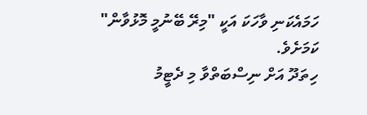ހަމައެކަނި ވާހަކަ އަކީ "މިރޭ ބޭނުމީ މޮޅުވާން" ކަމަށެވެ.
ހިތަދޫ އަށް ނިސްބަތްވާ މި ދެޓީމު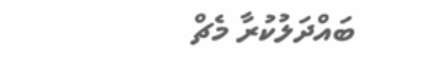ބައްދަލުކުރާ މެޗް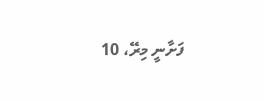ފަށާނީ މިރޭ، 10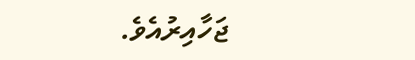ޖަހާއިރުއެވެ.